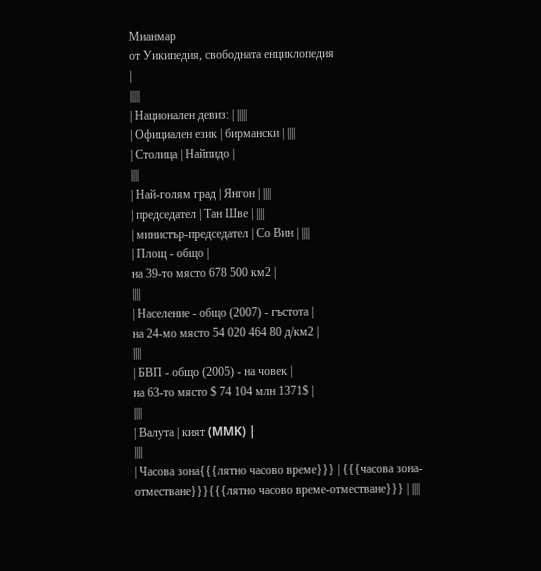Мианмар
от Уикипедия, свободната енциклопедия
|
|||||
| Национален девиз: | |||||
| Официален език | бирмански | ||||
| Столица | Найпидо |
||||
| Най-голям град | Янгон | ||||
| председател | Тан Шве | ||||
| министър-председател | Со Вин | ||||
| Площ - oбщо |
на 39-то място 678 500 км2 |
||||
| Население - oбщо (2007) - гъстота |
на 24-мо място 54 020 464 80 д/км2 |
||||
| БВП - общо (2005) - на човек |
на 63-то място $ 74 104 млн 1371$ |
||||
| Валута | кият (MMK) |
||||
| Часова зона{{{лятно часово време}}} | {{{часова зона-отместване}}}{{{лятно часово време-отместване}}} | ||||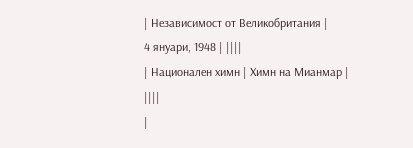| Независимост от Великобритания |
4 януари, 1948 | ||||
| Национален химн | Химн на Мианмар | ||||
|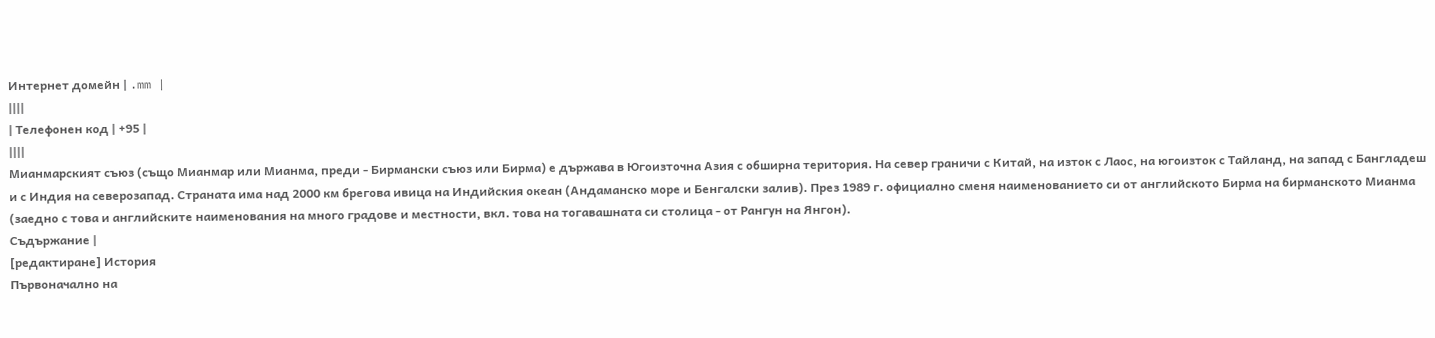Интернет домейн | .mm |
||||
| Телефонен код | +95 |
||||
Мианмарският съюз (също Мианмар или Мианма, преди - Бирмански съюз или Бирма) е държава в Югоизточна Азия с обширна територия. На север граничи с Китай, на изток с Лаос, на югоизток с Тайланд, на запад с Бангладеш и с Индия на северозапад. Страната има над 2000 км брегова ивица на Индийския океан (Андаманско море и Бенгалски залив). През 1989 г. официално сменя наименованието си от английското Бирма на бирманското Мианма (заедно с това и английските наименования на много градове и местности, вкл. това на тогавашната си столица - от Рангун на Янгон).
Съдържание |
[редактиране] История
Първоначално на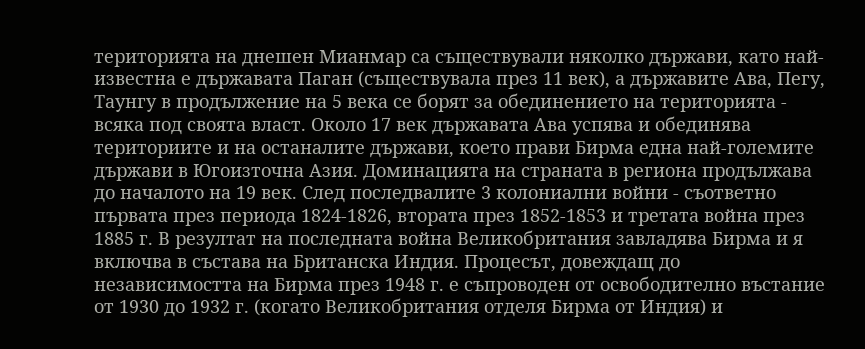територията на днешен Мианмар са съществували няколко държави, като най-известна е държавата Паган (съществувала през 11 век), а държавите Ава, Пегу, Таунгу в продължение на 5 века се борят за обединението на територията - всяка под своята власт. Около 17 век държавата Ава успява и обединява териториите и на останалите държави, което прави Бирма една най-големите държави в Югоизточна Азия. Доминацията на страната в региона продължава до началото на 19 век. След последвалите 3 колониални войни - съответно първата през периода 1824-1826, втората през 1852-1853 и третата война през 1885 г. В резултат на последната война Великобритания завладява Бирма и я включва в състава на Британска Индия. Процесът, довеждащ до независимостта на Бирма през 1948 г. е съпроводен от освободително въстание от 1930 до 1932 г. (когато Великобритания отделя Бирма от Индия) и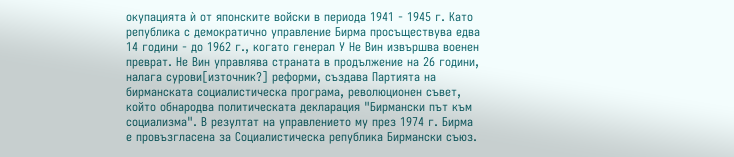окупацията ѝ от японските войски в периода 1941 - 1945 г. Като република с демократично управление Бирма просъществува едва 14 години - до 1962 г., когато генерал У Не Вин извършва военен преврат. Не Вин управлява страната в продължение на 26 години, налага сурови[източник?] реформи, създава Партията на бирманската социалистическа програма, революционен съвет, който обнародва политическата декларация "Бирмански път към социализма". В резултат на управлението му през 1974 г. Бирма е провъзгласена за Социалистическа република Бирмански съюз.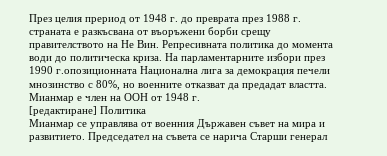През целия прериод от 1948 г. до преврата през 1988 г. страната е разкъсвана от въоръжени борби срещу правителството на Не Вин. Репресивната политика до момента води до политическа криза. На парламентарните избори през 1990 г.опозиционната Национална лига за демокрация печели мнозинство с 80%, но военните отказват да предадат властта. Мианмар е член на ООН от 1948 г.
[редактиране] Политика
Мианмар се управлява от военния Държавен съвет на мира и развитието. Председател на съвета се нарича Старши генерал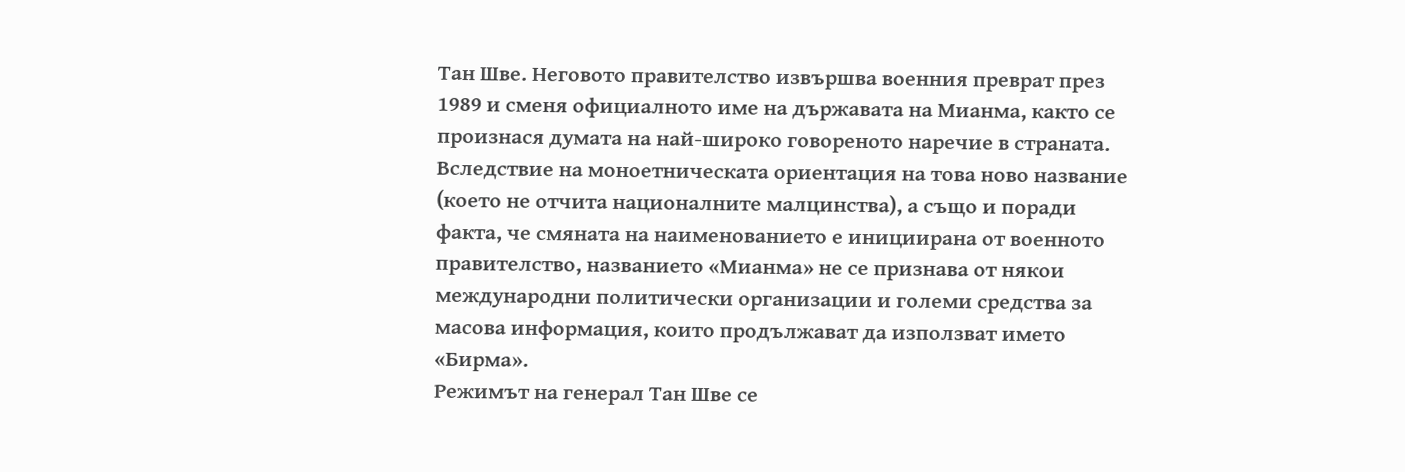Тан Шве. Неговото правителство извършва военния преврат през 1989 и сменя официалното име на държавата на Мианма, както се произнася думата на най-широко говореното наречие в страната. Вследствие на моноетническата ориентация на това ново название (което не отчита националните малцинства), а също и поради факта, че смяната на наименованието е инициирана от военното правителство, названието «Мианма» не се признава от някои международни политически организации и големи средства за масова информация, които продължават да използват името «Бирма».
Режимът на генерал Тан Шве се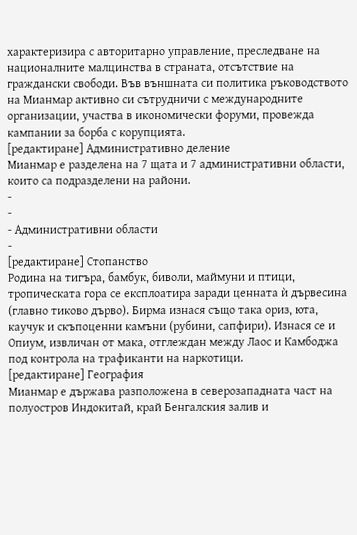характеризира с авторитарно управление, преследване на националните малцинства в страната, отсътствие на граждански свободи. Във външната си политика ръководството на Мианмар активно си сътрудничи с международните организации, участва в икономически форуми, провежда кампании за борба с корупцията.
[редактиране] Административно деление
Мианмар е разделена на 7 щата и 7 административни области, които са подразделени на райони.
-
-
- Административни области
-
[редактиране] Стопанство
Родина на тигъра, бамбук, биволи, маймуни и птици, тропическата гора се експлоатира заради ценната ѝ дървесина (главно тиково дърво). Бирма изнася също така ориз, юта, каучук и скъпоценни камъни (рубини, сапфири). Изнася се и Опиум, извличан от мака, отглеждан между Лаос и Камбоджа под контрола на трафиканти на наркотици.
[редактиране] География
Мианмар е държава разположена в северозападната част на полуостров Индокитай, край Бенгалския залив и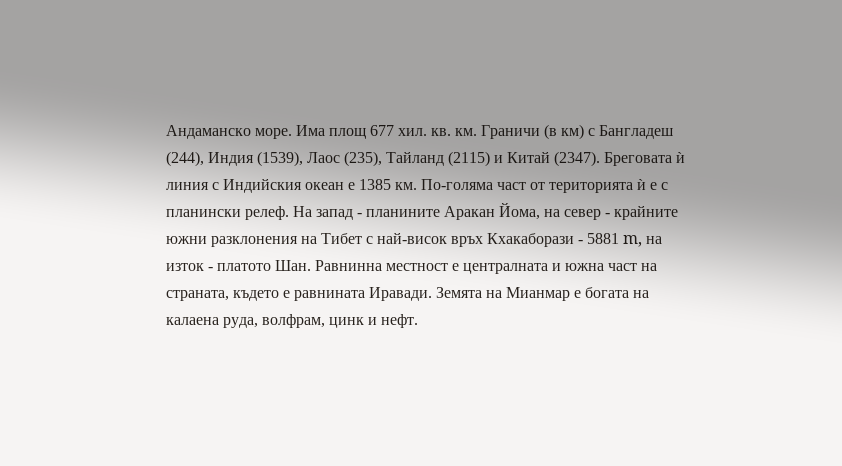Андаманско море. Има площ 677 хил. кв. км. Граничи (в км) с Бангладеш (244), Индия (1539), Лаос (235), Тайланд (2115) и Китай (2347). Бреговата ѝ линия с Индийския океан е 1385 км. По-голяма част от територията ѝ е с планински релеф. На запад - планините Аракан Йома, на север - крайните южни разклонения на Тибет с най-висок връх Кхакаборази - 5881 m, на изток - платото Шан. Равнинна местност е централната и южна част на страната, където е равнината Иравади. Земята на Мианмар е богата на калаена руда, волфрам, цинк и нефт.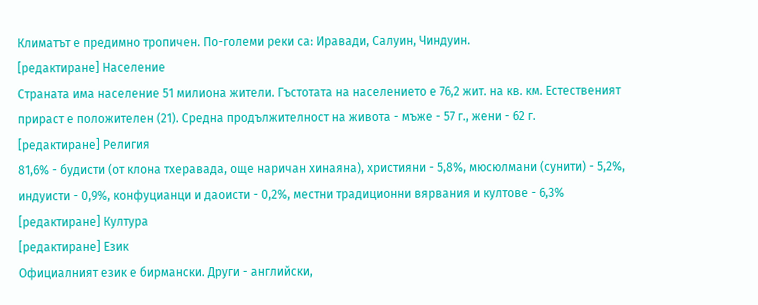Климатът е предимно тропичен. По-големи реки са: Иравади, Салуин, Чиндуин.
[редактиране] Население
Страната има население 51 милиона жители. Гъстотата на населението е 76,2 жит. на кв. км. Естественият прираст е положителен (21). Средна продължителност на живота - мъже - 57 г., жени - 62 г.
[редактиране] Религия
81,6% - будисти (от клона тхеравада, още наричан хинаяна), християни - 5,8%, мюсюлмани (сунити) - 5,2%, индуисти - 0,9%, конфуцианци и даоисти - 0,2%, местни традиционни вярвания и култове - 6,3%
[редактиране] Култура
[редактиране] Език
Официалният език е бирмански. Други - английски,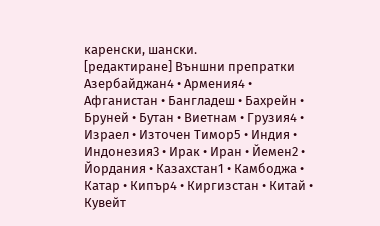каренски, шански.
[редактиране] Външни препратки
Азербайджан4 • Армения4 • Афганистан • Бангладеш • Бахрейн • Бруней • Бутан • Виетнам • Грузия4 • Израел • Източен Тимор5 • Индия • Индонезия3 • Ирак • Иран • Йемен2 • Йордания • Казахстан1 • Камбоджа • Катар • Кипър4 • Киргизстан • Китай • Кувейт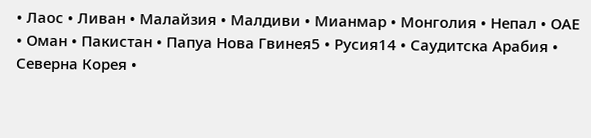• Лаос • Ливан • Малайзия • Малдиви • Мианмар • Монголия • Непал • ОАЕ • Оман • Пакистан • Папуа Нова Гвинея5 • Русия14 • Саудитска Арабия • Северна Корея •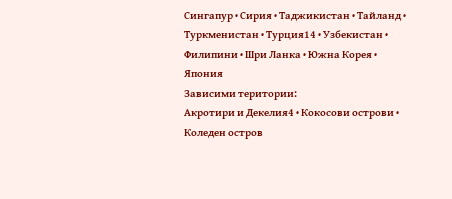Сингапур • Сирия • Таджикистан • Тайланд • Туркменистан • Турция14 • Узбекистан • Филипини • Шри Ланка • Южна Корея • Япония
Зависими територии:
Акротири и Декелия4 • Кокосови острови • Коледен остров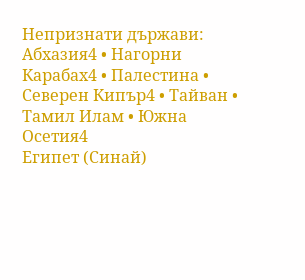Непризнати държави:
Абхазия4 • Нагорни Карабах4 • Палестина • Северен Кипър4 • Тайван • Тамил Илам • Южна Осетия4
Египет (Синай)